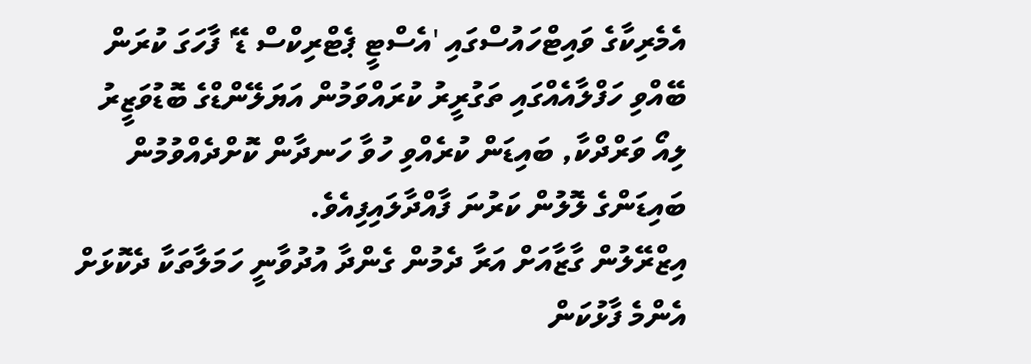އެމެރިކާގެ ވައިޓްހައުސްގައި 'އެސްޓީ ޕެޓްރިކްސް ޑޭ' ފާހަގަ ކުރަން ބޭއްވި ހަފްލާއެއްގައި ތަގުރީރު ކުރައްވަމުން އަޔަލޭންޑްގެ ބޮޑުވަޒީރު ލިއޯ ވަރްދްކާ, ބައިޑަން ކުރެއްވި ހުވާ ހަނދާން ކޮށްދެއްވުމުން ބައިޑަންގެ ލޮލުން ކަރުނަ ފާއްދާލައިފިއެވެ.
އިޒްރޭލުން ގާޒާއަށް އަރާ ދެމުން ގެންދާ އުދުވާނީ ހަމަލާތަކާ ދެކޮޅަށް އެންމެ ފާޅުކަން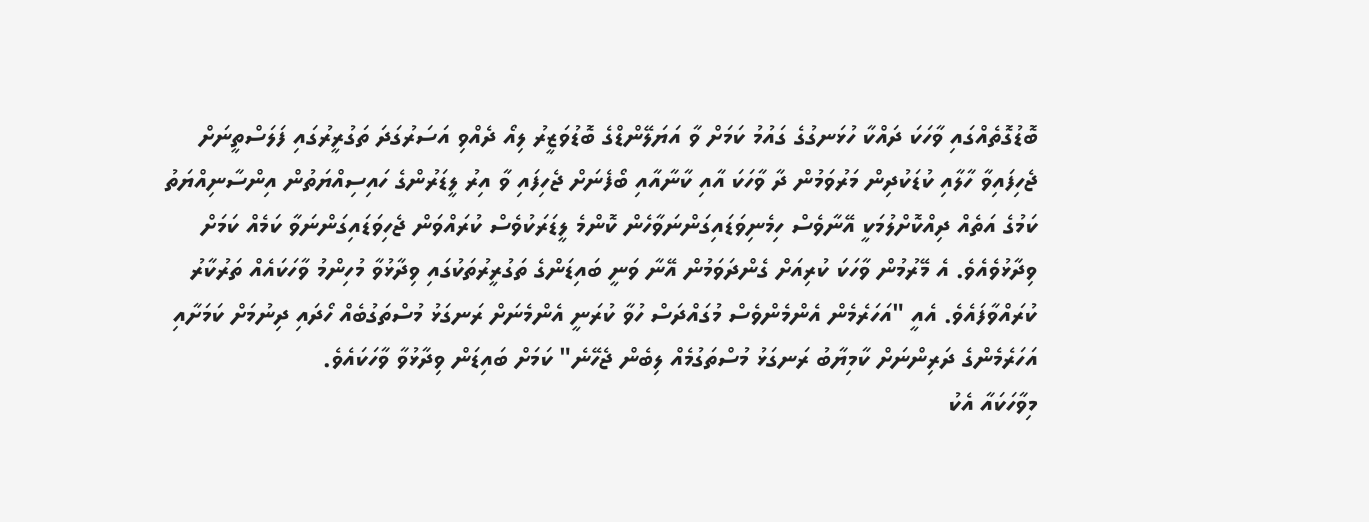ބޮޑުގޮތެއްގައި ވާހަކަ ދައްކާ ހުޅަނގުގެ ގައުމު ކަމަށް ވާ އަޔަލޭންޑްގެ ބޮޑުވަޒީރު ލިއޯ ދެއްވި އަސަރުގަދަ ތަގުރީރުގައި ފަލަސްތީނަށް ޖެހިފައިވާ ހާލާއި ކުޑަކުދިން މަރުވަމުން ދާ ވާހަކަ އާއި ކާނާއާއި ބޯފެނަށް ޖެހިފައި ވާ އިރު ލީޑަރުންގެ ހައިސިއްޔަތުން އިންސާނިއްޔަތު ކަމުގެ އަތެއް ދިއްކޮށްލުމަކީ އޭނާވެސް ހިމެނިވަޑައިގަންނަވާހެން ކޮންމެ ލީޑަރަކުވެސް ކުރައްވަން ޖެހިވަޑައިގަންނަވާ ކަމެއް ކަމަށް ވިދާޅުވެއެވެ. އެ މޭރުމުން ވާހަކަ ކުރިއަށް ގެންދަވަމުން އޭނާ ވަނީ ބައިޑަންގެ ތަގުރީރުތަކުގައި ވިދާޅުވާ މުހިންމު ވާހަކައެއް ތަރުކާރު ކުރައްވާފައެވެ. އެއީ "އަހަރެމެން އެންމެންވެސް މުގައްދަސް ހުވާ ކުރަނީ އެންމެނަށް ރަނގަޅު މުސްތަގުބެއް ހޯދައި ދިނުމަށް ކަމަށާއި އަހަރެމެންގެ ދަރިންނަށް ކާމިޔާބު ރަނގަޅު މުސްތަގުމެއް ލިބެން ޖެހޭނެ" ކަމަށް ބައިޑަން ވިދާޅުވާ ވާހަކައެވެ.
މިވާހަކައާ އެކު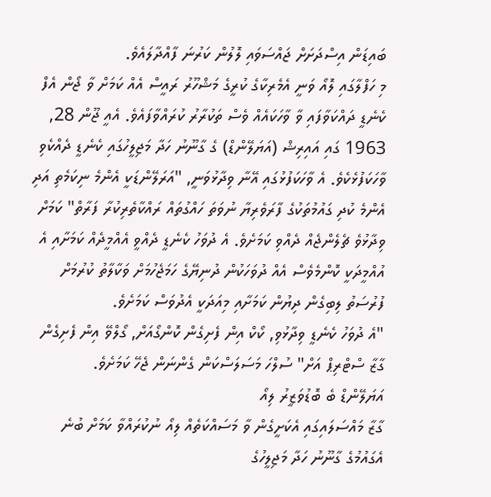ބައިޑަން އިސްދަށަށް ޖައްސަވައި ލޮލުން ކަރުނަ ފާއްދާލައެވެ.
މި ހަފްލާގައި ލޮއޯ ވަނީ އެމެރިކާގެ ކުރީގެ މަޝްހޫރު ރައީސް އެއް ކަމަށް ވާ ޖޯން އެފް ކެނެޑީ ދައްކަވާފައި ވާ ވާހަކައެއް ވެސް ތަކުރާރު ކުރައްވާފައެވެ. އެއީ ޖޫން 28, 1963 ގައި އައިރިޝް (އަޔަލޭންޑް) ގެ ގާނޫނު ހަދާ މަޖިލީހުގައި ކެނެޑީ ދެއްކެވި ވާހަކަފުޅެކެވެ. އެ ވާހަކަފުޅުގައި އޭނާ ވިދާޅުވަނީ, "އަރަލޭންޑަކީ އެންމެ ނިކަމެތި އަދި އެންމެ ކުދި ގައުމުތަކުގެ ފާރަވެރިޔާ ނުވަތަ ހައްގުތައް ރައްކާތެރިކުރާ ފަރާތް" ކަމަށް ވިދާޅުވެ ޗެލެންޖެއް ދެއްވި ކަމަށެވެ. އެ ދުވަހު ކެނެޑީ ދެއްވީ އެއްމީދެއް ކަމަށާއި އެ އުއްމީދަކީ ކޮންމެވެސް އެއް ދުވަހަކުން ދުނިޔޭގެ ހަމަޖެހުމަށް ވަކާލާތު ކުރުމަށް ފުރުސަތު ލިބިގެން ދިޔުން ކަމަށާއި މިއަދަކީ އެދުވަސް ކަމަށެވެ.
"އެ ދުވަހު ކެނެޑީ ވިދާޅުވި, ކޯކް އިން ފެށިގެން ކޮންގޯއަށް, ގޯލްވޭ އިން ފެށިގެން ގާޒާ ސްޓްރިޕް އަށް" ސުލްހަ މަސަލަސްކަން ގެންނަން ޖެހޭ ކަމަށެވެ.
އަޔަލޭންޑް ބެ ބޮޑުވަޒީރު ލިއޯ
ގާޒާ މައްސަލައިގައި އެކަށީގެން ވާ މަސައްކަތެއް ލިއޯ ނުކުރައްވާ ކަމަށް ބުނެ އެގައުމުގެ ގާނޫނު ހަދާ މަޖިލީހުގެ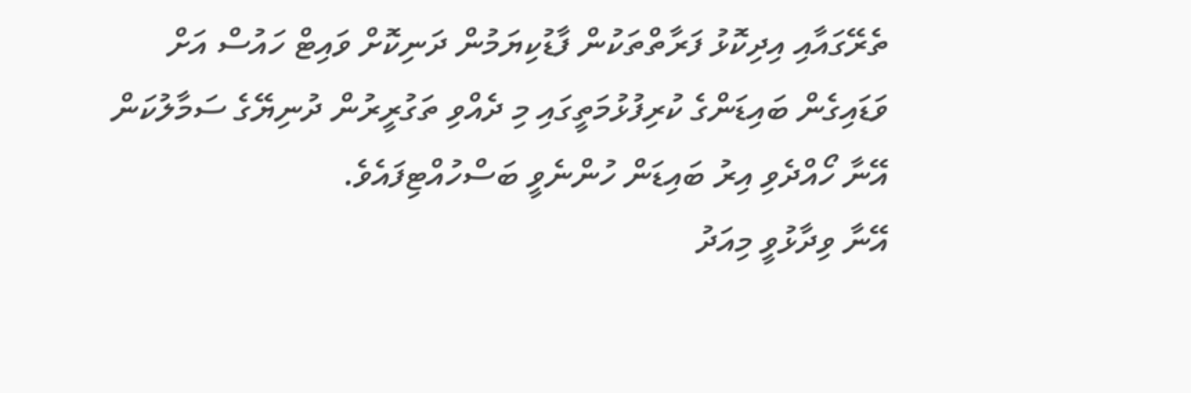ތެރޭގައާއި އިދިކޮޅު ފަރާތްތަކުން ފާޑުކިޔަމުން ދަނިކޮށް ވައިޓް ހައުސް އަށް ވަޑައިގެން ބައިޑަންގެ ކުރިފުޅުމަތީގައި މި ދެއްވި ތަގުރީރުން ދުނިޔޭގެ ސަމާލުކަން އޭނާ ހޯއްދެވި އިރު ބައިޑަން ހުންނެވީ ބަސްހުއްޓިފައެވެ.
އޭނާ ވިދާޅުވީ މިއަދު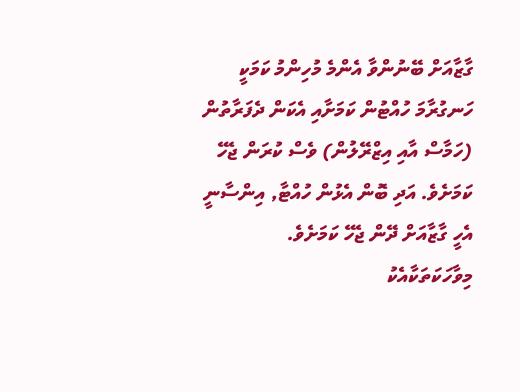ގާޒާއަށް ބޭނުންވާ އެންމެ މުހިންމު ކަމަކީ ހަނގުރާމަ ހުއްޓުން ކަމަށާއި އެކަން ދެފަރާތުން (ހަމާސް އާއި އިޒްރޭލުން) ވެސް ކުރަން ޖެހޭ ކަމަށެވެ. އަދި ބޮން އެޅުން ހުއްޓާ, އިންސާނީ އެހީ ގާޒާއަށް ދޭން ޖެހޭ ކަމަށެވެ.
މިވާހަކަތަކާއެކު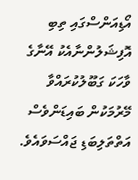އޯޑިއަންސްގައި ތިބި އޮފިޝަލުންނާއެކު އޭނާގެ ވާހަކަ ގަބޫލުކުރައްވާ މޭރުމަކުން ބައިޑަންވެސް އަތްތަލިބަޑި ޖައްސަވައެވެ.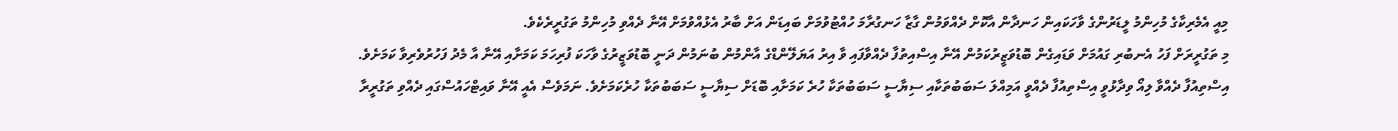މިއީ އެމެރިކާގެ މުހިންމު ލީޑަރުންގެ ވާހަކައިން ހަނދާން އާކޮށް ދެއްވަމުން ގާޒާ ހަނގުރާމަ ހުއްޓުވުމަށް ބައިޑަން އަށް ބާރު އެޅުއްވުމަށް އޭނާ ދެއްވި މުހިންމު ތަގުރީރެކެވެ.
މި ތަގުރީރަށް ފަހު އެނބުރި ގައުމަށް ވަޑައިގެން ބޮޑުވަޒީރުކަމުން އޭނާ އިސްއިތުފާ ދެއްވާފައި ވާ އިރު އަޔަލޭންޑްގެ އާންމުން ބުނަމުން ދަނީ ބޮޑުވަޒީރުގެ ވާހަކަ ފުރިހަމަ ކަމަށާއި އޭނާ އާ މެދު ފަހުރުވެރިވާ ކަމަށެވެ.
އިސްތިއުފާ ދެއްވާ ލިއޯ ވިދާޅުވީ އިސްތިއުފާ ދެއްވީ އަމިއްލަ ސަބަބުތަކާއި ސިޔާސީ ސަބަބުތަކާ ހުރެ ކަމަށާއި ބޮޑަށް ސިޔާސީ ސަބަބުތަކާ ހުރެކަމަށެވެ. ނަމަވެސް އެއީ އޭނާ ވައިޓްހައުސްގައި ދެއްވި ތަގުރީރާ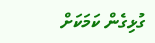ގުޅިގެން ކަމަކަށް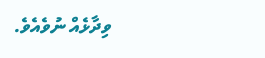ވިދާޅެއް ނުވެއެވެ.